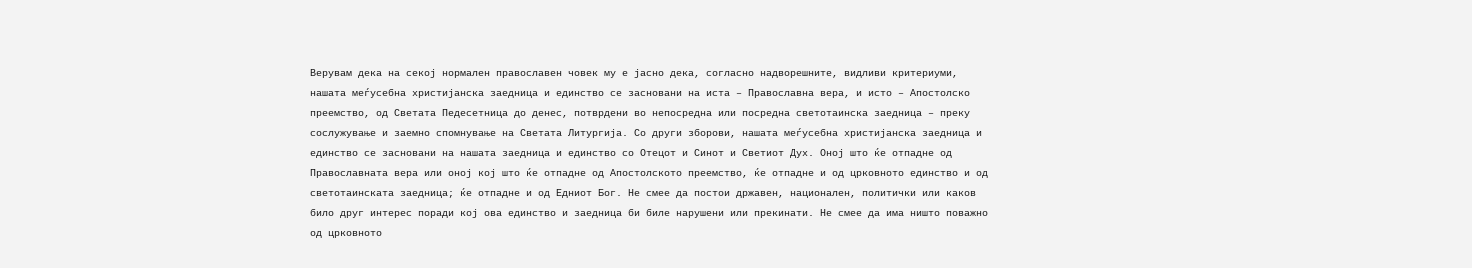Верувам дека на секој нормален православен човек му е јасно дека, согласно надворешните, видливи критериуми, нашата меѓусебна христијанска заедница и единство се засновани на иста – Православна вера, и исто – Апостолско преемство, од Светата Педесетница до денес, потврдени во непосредна или посредна светотаинска заедница – преку сослужување и заемно спомнување на Светата Литургија. Со други зборови, нашата меѓусебна христијанска заедница и единство се засновани на нашата заедница и единство со Отецот и Синот и Светиот Дух. Оној што ќе отпадне од Православната вера или оној кој што ќе отпадне од Апостолското преемство, ќе отпадне и од црковното единство и од светотаинската заедница; ќе отпадне и од Едниот Бог. Не смее да постои државен, национален, политички или каков било друг интерес поради кој ова единство и заедница би биле нарушени или прекинати. Не смее да има ништо поважно од црковното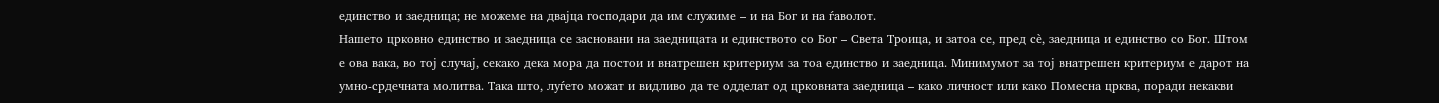единство и заедница; не можеме на двајца господари да им служиме – и на Бог и на ѓаволот.
Нашето црковно единство и заедница се засновани на заедницата и единството со Бог – Света Троица, и затоа се, пред сѐ, заедница и единство со Бог. Штом е ова вака, во тој случај, секако дека мора да постои и внатрешен критериум за тоа единство и заедница. Минимумот за тој внатрешен критериум е дарот на умно-срдечната молитва. Така што, луѓето можат и видливо да те одделат од црковната заедница – како личност или како Помесна црква, поради некакви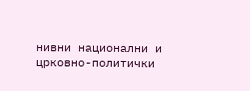нивни национални и црковно-политички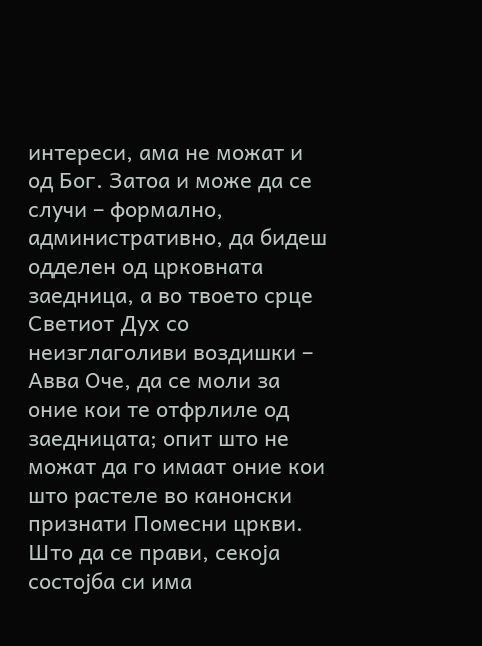интереси, ама не можат и од Бог. Затоа и може да се случи – формално, административно, да бидеш одделен од црковната заедница, а во твоето срце Светиот Дух со неизглаголиви воздишки – Авва Оче, да се моли за оние кои те отфрлиле од заедницата; опит што не можат да го имаат оние кои што растеле во канонски признати Помесни цркви. Што да се прави, секоја состојба си има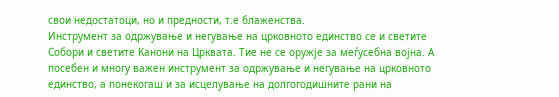свои недостатоци, но и предности, т.е блаженства.
Инструмент за одржување и негување на црковното единство се и светите Собори и светите Канони на Црквата. Тие не се оружје за меѓусебна војна. А посебен и многу важен инструмент за одржување и негување на црковното единство, а понекогаш и за исцелување на долгогодишните рани на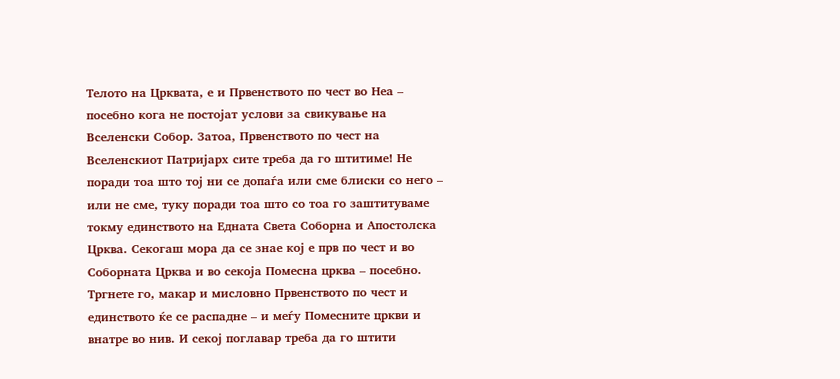Телото на Црквата, е и Првенството по чест во Неа – посебно кога не постојат услови за свикување на Вселенски Собор. Затоа, Првенството по чест на Вселенскиот Патријарх сите треба да го штитиме! Не поради тоа што тој ни се допаѓа или сме блиски со него – или не сме, туку поради тоа што со тоа го заштитуваме токму единството на Едната Света Соборна и Апостолска Црква. Секогаш мора да се знае кој е прв по чест и во Соборната Црква и во секоја Помесна црква – посебно. Тргнете го, макар и мисловно Првенството по чест и единството ќе се распадне – и меѓу Помесните цркви и внатре во нив. И секој поглавар треба да го штити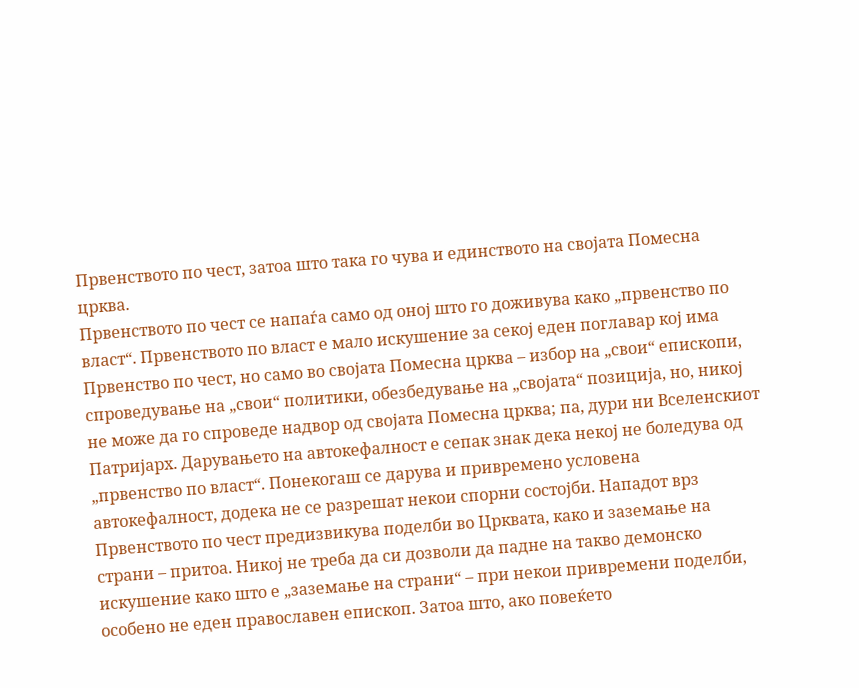Првенството по чест, затоа што така го чува и единството на својата Помесна црква.
Првенството по чест се напаѓа само од оној што го доживува како „првенство по власт“. Првенството по власт е мало искушение за секој еден поглавар кој има Првенство по чест, но само во својата Помесна црква – избор на „свои“ епископи, спроведување на „свои“ политики, обезбедување на „својата“ позиција, но, никој не може да го спроведе надвор од својата Помесна црква; па, дури ни Вселенскиот Патријарх. Дарувањето на автокефалност е сепак знак дека некој не боледува од „првенство по власт“. Понекогаш се дарува и привремено условена автокефалност, додека не се разрешат некои спорни состојби. Нападот врз Првенството по чест предизвикува поделби во Црквата, како и заземање на страни – притоа. Никој не треба да си дозволи да падне на такво демонско искушение како што е „заземање на страни“ – при некои привремени поделби, особено не еден православен епископ. Затоа што, ако повеќето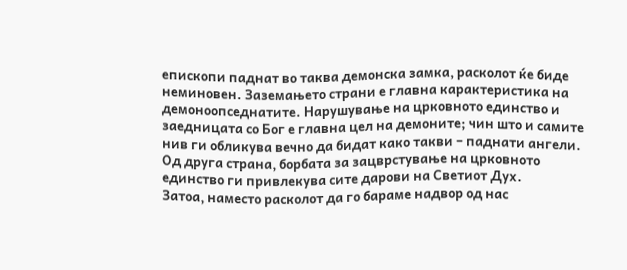епископи паднат во таква демонска замка, расколот ќе биде неминовен. Заземањето страни е главна карактеристика на демоноопседнатите. Нарушување на црковното единство и заедницата со Бог е главна цел на демоните; чин што и самите нив ги обликува вечно да бидат како такви – паднати ангели. Од друга страна, борбата за зацврстување на црковното единство ги привлекува сите дарови на Светиот Дух.
Затоа, наместо расколот да го бараме надвор од нас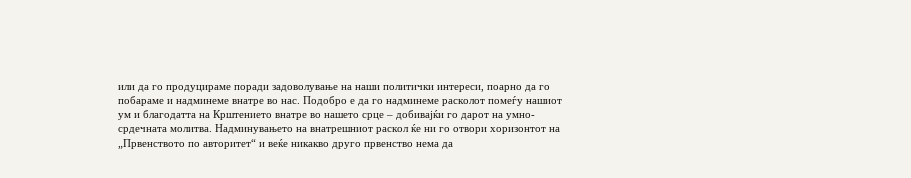или да го продуцираме поради задоволување на наши политички интереси, поарно да го побараме и надминеме внатре во нас. Подобро е да го надминеме расколот помеѓу нашиот ум и благодатта на Крштението внатре во нашето срце – добивајќи го дарот на умно-срдечната молитва. Надминувањето на внатрешниот раскол ќе ни го отвори хоризонтот на „Првенството по авторитет“ и веќе никакво друго првенство нема да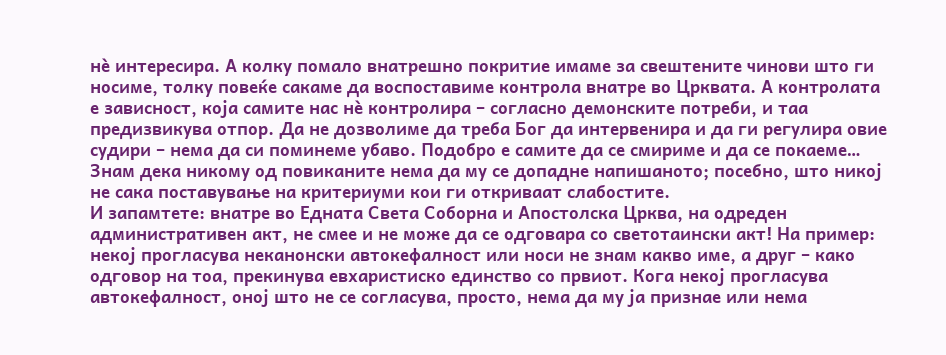нѐ интересира. А колку помало внатрешно покритие имаме за свештените чинови што ги носиме, толку повеќе сакаме да воспоставиме контрола внатре во Црквата. А контролата е зависност, која самите нас нѐ контролира – согласно демонските потреби, и таа предизвикува отпор. Да не дозволиме да треба Бог да интервенира и да ги регулира овие судири – нема да си поминеме убаво. Подобро е самите да се смириме и да се покаеме… Знам дека никому од повиканите нема да му се допадне напишаното; посебно, што никој не сака поставување на критериуми кои ги откриваат слабостите.
И запамтете: внатре во Едната Света Соборна и Апостолска Црква, на одреден административен акт, не смее и не може да се одговара со светотаински акт! На пример: некој прогласува неканонски автокефалност или носи не знам какво име, а друг – како одговор на тоа, прекинува евхаристиско единство со првиот. Кога некој прогласува автокефалност, оној што не се согласува, просто, нема да му ја признае или нема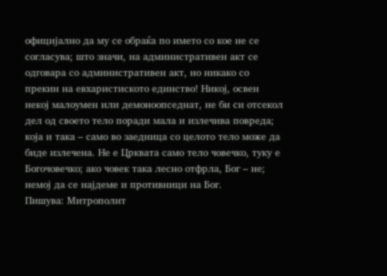официјално да му се обраќа по името со кое не се согласува; што значи, на административен акт се одговара со административен акт, но никако со прекин на евхаристиското единство! Никој, освен некој малоумен или демоноопседнат, не би си отсекол дел од своето тело поради мала и излечива повреда; која и така – само во заедница со целото тело може да биде излечена. Не е Црквата само тело човечко, туку е Богочовечко; ако човек така лесно отфрла, Бог – не; немој да се најдеме и противници на Бог.
Пишува: Митрополит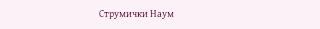Струмички Наум